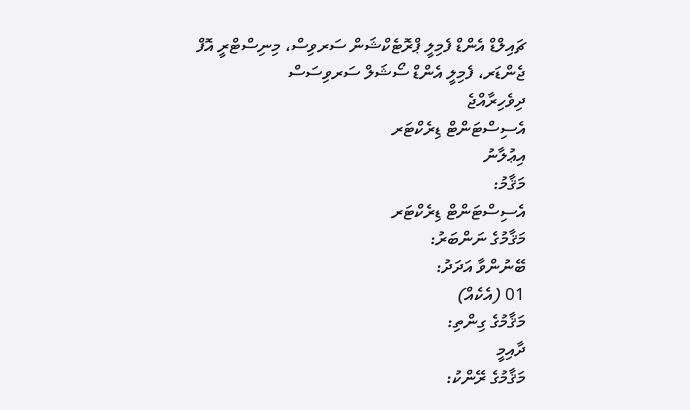ޗައިލްޑް އެންޑް ފެމިލީ ޕްރޮޓެކްޝަން ސަރވިސް، މިނިސްޓްރީ އޮފް ޖެންޑަރ، ފެމިލީ އެންޑް ސޯޝަލް ސަރވިސަސް
ދިވެހިރާއްޖެ
އެސިސްޓަންޓް ޑިރެކްޓަރ
އިޢުލާނު
މަޤާމު:
އެސިސްޓަންޓް ޑިރެކްޓަރ
މަޤާމުގެ ނަންބަރު:
ބޭނުންވާ އަދަދު:
01 (އެކެއް)
މަޤާމުގެ ގިންތި:
ދާއިމީ
މަޤާމުގެ ރޭންކު: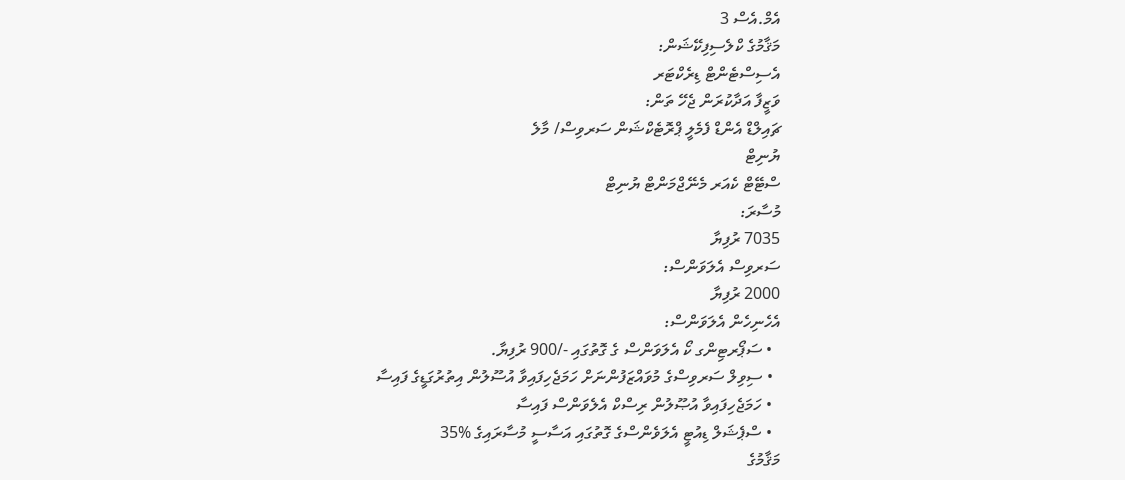އެމް.އެސް 3
މަޤާމުގެ ކްލެސިފިކޭޝަން:
އެސިސްޓެންޓް ޑިރެކްޓަރ
ވަޒީފާ އަދާކުރަން ޖެހޭ ތަން:
ޗައިލްޑް އެންޑް ފެމެލީ ޕްރޮޓެކްޝަން ސަރވިސް/ މާލެ
ޔުނިޓް
ސްޓޭޓް ކެއަރ މެނޭޖްމަންޓް ޔުނިޓް
މުސާރަ:
7035 ރުފިޔާ
ސަރވިސް އެލަވަންސް:
2000 ރުފިޔާ
އެހެނިހެން އެލަވަންސް:
  • ސަޕޯރޓިންގ ކޯ އެލަވަންސް ގެ ގޮތުގައި -/900 ރުފިޔާ.
  • ސިވިލް ސަރވިސްގެ މުވައްޒަފުންނަށް ހަމަޖެހިފައިވާ އުސޫލުން އިތުރުގަޑީގެ ފައިސާ
  • ހަމަޖެހިފައިވާ އުޞޫލުން ރިސްކް އެލެވަންސް ފައިސާ
  • ސްޕެޝަލް ޑިއުޓީ އެލަވެންސްގެ ގޮތުގައި އަސާސީ މުސާރައިގެ %35
މަޤާމުގެ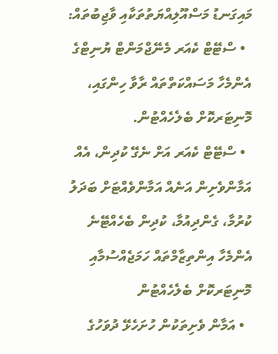މައިގަނޑު މަސްއޫލިއްޔަތުތަކާއި ވާޖިބުތައް:
  • ސްޓޭޓް ކެއަރ މެނޭޖްމަންޓް ޔުނިޓްގެ އެންމެހާ މަސައްކަތްތައް ރާވާ ހިންގައި، މޮނިޓަރކޮށް ބެލެހެއްޓުން.
  • ސްޓޭޓް ކެއަރ އަށް ނެގޭ ކުދިން، އެއް އަމާންވެށިން އަނެއް އަމާންވެއްޓަށް ބަދަލު ކުރުމާ، ގެންދިއުމާ، ކުދިން ބެހެއްޓޭނެ އެންމެހާ އިންތިޒާމްތައް ހަމަޖެއްސުމާއި މޮނިޓަރކޮށް ބެލެހެއްޓުން
  • އަމާން ވެށިތަކުން ހުށަހެޅޭ ދުވަހުގެ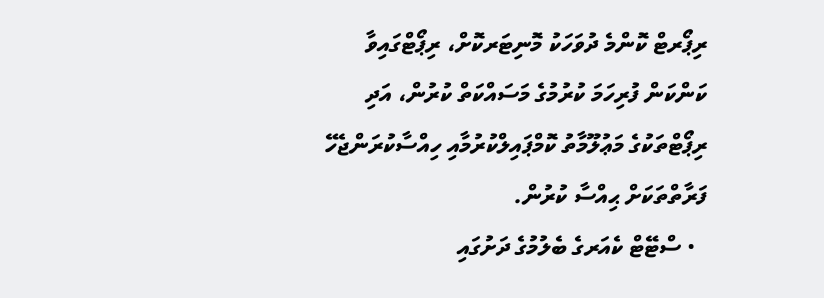ރިޕޯރޓް ކޮންމެ ދުވަހަކު މޮނިޓަރކޮށް، ރިޕޯޓްގައިވާ ކަންކަން ފުރިހަމަ ކުރުމުގެ މަސައްކަތް ކުރުން، އަދި ރިޕޯޓްތަކުގެ މަޢުލޫމާތު ކޮމްޕައިލްކުރުމާއި ހިއްސާކުރަންޖެހޭ ފަރާތްތަކަށް ޙިއްސާ ކުރުން.
  • ސްޓޭޓް ކެއަރގެ ބެލުމުގެ ދަށުގައި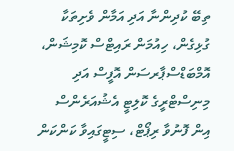ތިބޭ ކުދިންނާ އަދި އަމާން ވެށިތަކާ ގުޅިގެން، ހިއުމަން ރައިޓްސް ކޮމިޝަން، އޮމްބަޑްސްޕާރސަން އޮފީސް އަދި މިނިސްޓްރީގެ ކޮލިޓީ އެޝުއަރެންސް އިން ފޮނުވާ ރިޕޯޓް، ސިޓީގައިވާ ކަންކަން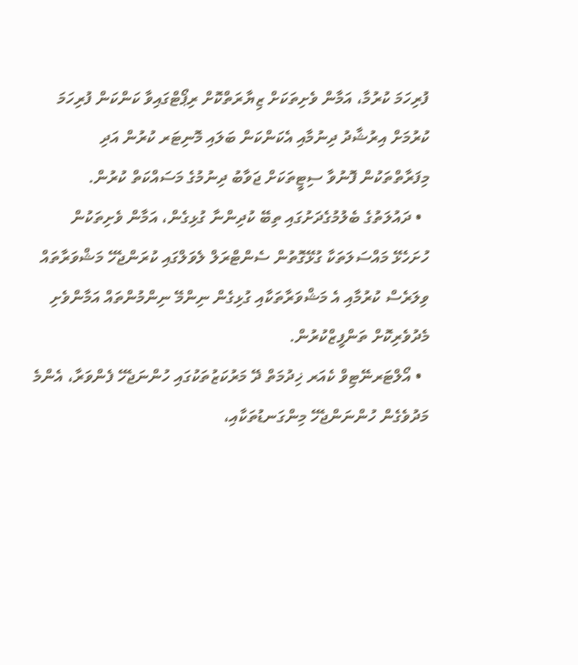ފުރިހަމަ ކުރުމާ، އަމާން ވެށިތަކަށް ޒިޔާރަތްކޮށް ރިޕޯޓްގައިވާ ކަންކަން ފުރިހަމަ ކުރުމަށް އިރުޝާދު ދިނުމާއި އެކަންކަން ބަލައި މޮނިޓަރ ކުރުން އަދި މިފަރާތްތަކުން ފޮނުވާ ސިޓީތަކަށް ޖަވާބު ދިނުމުގެ މަސައްކަތް ކުރުން.
  • ދައުލަތުގެ ބެލުމުގެދަށުގައި ތިބޭ ކުދިންނާ ގުޅިގެން، އަމާން ވެށިތަކުން ހުށަހެޅޭ މައްސަލަތަކާ ގުޅޭގޮތުން ސެންޓްރަލް ލެވަލްގައި ކުރަންޖެހޭ މަޝްވަރާތައް ވިލަރެސް ކުރުމާއި އެ މަޝްވަރާތަކާއި ގުޅިގެން ނިންމޭ ނިންމުންތައް އަމާންވެށި މެދުވެރިކޮށް ތަންފީޒްކުރުން.
  • އޯލްޓަރނޭޓިވް ކެއަރ ޚިދުމަތް ދޭ މަރުކަޒުތަކުގައި ހުންނަޖެހޭ ފެންވަރާ، އެންމެ މަދުވެގެން ހުންނަންޖެހޭ މިންގަނޑުތަކާއި،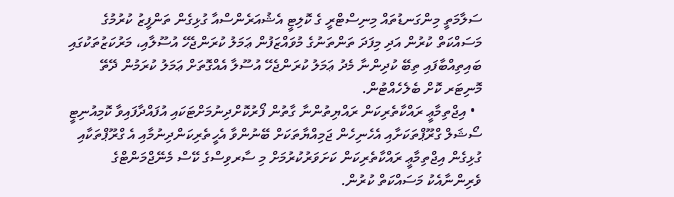ސަލާމަތީ މިންގަނޑުތައް މިނިސްޓްރީ ގެ ކޮލިޓީ އެޝުއަރެންސްއާ ގުޅިގެން ތަންފީޒު ކުރުމުގެ މަސައްކަތް ކުރުން އަދި މިފަދަ ތަންތަނުގެ މުވައްޒަފުން ޢަމަލު ކުރަންޖެހޭ އުސޫލާއި، މަރުކަޒުތަކުގައި ބައިތިއްބާފައި ތިބޭ ކުދިންނާ މެދު ޢަމަލު ކުރަންޖެހޭ އުސޫލާ އެއްގޮތަށް ޢަމަލު ކުރަމުން ދޭތޭ މޮނިޓަރ ކޮށް ބެލެހެއްޓުން.
  • އިޖްތިމާޢީ ރައްކާތެރިކަން ރައްޔިތުންނާ ގާތުން ފޯރުކޮށްދިނުމަށްޓަކައި އުފައްދާފައިވާ ކޮމިއުނިޓީ ސޯޝަލް ގްރޫޕްތަކަށާއި އެހެނިހެން ޖަމިއްޔާތަކަށް ބޭނުންވާ އެހީތެރިކަންދިނުމާއި އެ ގްރޫޕްތަކާއި ގުޅިގެން އިޖްތިމާޢީ ރައްކާތެރިކަން ކަށަވަރުކުރުމަށް މި ސާރވިސްގެ ކޭސް މެނޭޖްމަންޓްގެ ވެރިންނާއެކު މަސައްކަތް ކުރުން.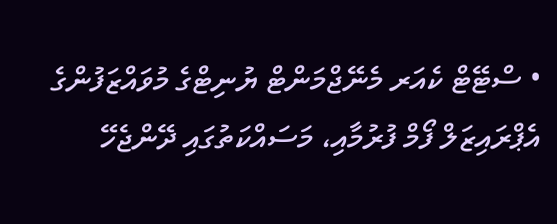• ސްޓޭޓް ކެއަރ މެނޭޖްމަންޓް ޔުނިޓްގެ މުވައްޒަފުންގެ އެޕްރައިޒަލް ފޯމް ފުރުމާއި، މަސައްކަތުގައި ދޭންޖެހޭ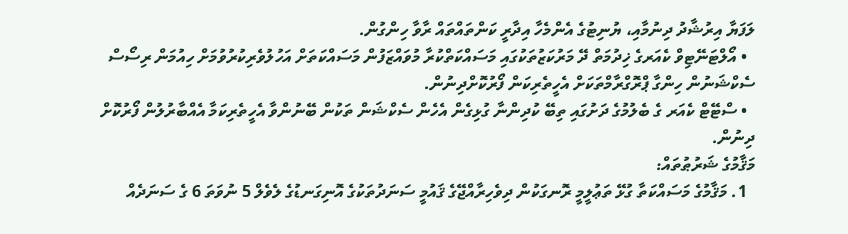ލަފަޔާ އިރުޝާދު ދިނުމާއި، ޔުނިޓުގެ އެންމެހާ އިދާރީ ކަންތައްތައް ރާވާ ހިންގުން.
  • އޯލްޓަނޭޓިވް ކެއަރގެ ޚިދުމަތް ދޭ މަރުކަޒުތަކުގައި މަސައްކަތްކުރާ މުވައްޒަފުން މަސައްކަތަށް އަހުލުވެރިކުރުވުމަށް ހިއުމަން ރިސޯސް ސެކްޝަނުން ހިންގާ ޕްރޮގްރާމްތަކަށް އެހީތެރިކަން ފޯރުކޮށްދިނުން.
  • ސްޓޭޓް ކެއަރ ގެ ބެލުމުގެ ދަށުގައި ތިބޭ ކުދިންނާ ގުޅިގެން އެހެން ސެކްޝަން ތަކުން ބޭނުންވާ އެހީތެރިކަމާ އެއްބާރުލުން ފޯރުކޮށް ދިނުން.
މަޤާމުގެ ޝަރުޠުތައް:
  1. މަޤާމުގެ މަސައްކަތާ ގުޅޭ ތަޢުލީމީ ރޮނގަކުން ދިވެހިރާއްޖޭގެ ޤައުމީ ސަނަދުތަކުގެ އޮނިގަނޑުގެ ލެވެލް 5 ނުވަތަ 6 ގެ ސަނަދެއް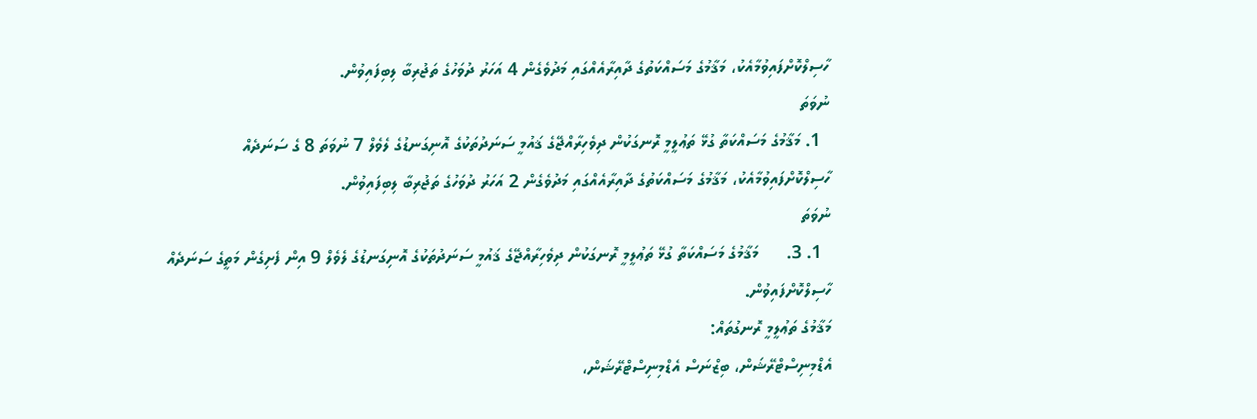ހާސިލްކޮށްފައިވުމާއެކު، މަޤާމުގެ މަސައްކަތުގެ ދާއިރާއެއްގައި މަދުވެގެން 4 އަހަރު ދުވަހުގެ ތަޖުރިބާ ލިބިފައިވުން.
ނުވަތަ
  1. މަޤާމުގެ މަސައްކަތާ ގުޅޭ ތަޢުލީމީ ރޮނގަކުން ދިވެހިރާއްޖޭގެ ޤައުމީ ސަނަދުތަކުގެ އޮނިގަނޑުގެ ލެވެލް 7 ނުވަތަ 8 ގެ ސަނަދެއް ހާސިލްކޮށްފައިވުމާއެކު، މަޤާމުގެ މަސައްކަތުގެ ދާއިރާއެއްގައި މަދުވެގެން 2 އަހަރު ދުވަހުގެ ތަޖުރިބާ ލިބިފައިވުން.
ނުވަތަ
  1. 3.      މަޤާމުގެ މަސައްކަތާ ގުޅޭ ތަޢުލީމީ ރޮނގަކުން ދިވެހިރާއްޖޭގެ ޤައުމީ ސަނަދުތަކުގެ އޮނިގަނޑުގެ ލެވެލް 9 އިން ފެށިގެން މަތީގެ ސަނަދެއް ހާސިލްކޮށްފައިވުން.
މަޤާމުގެ ތަޢުލީމީ ރޮނގުތައް:
އެޑްމިނިސްޓްރޭޝަން، ބިޒްނަސް އެޑްމިނިސްޓްރޭޝަން،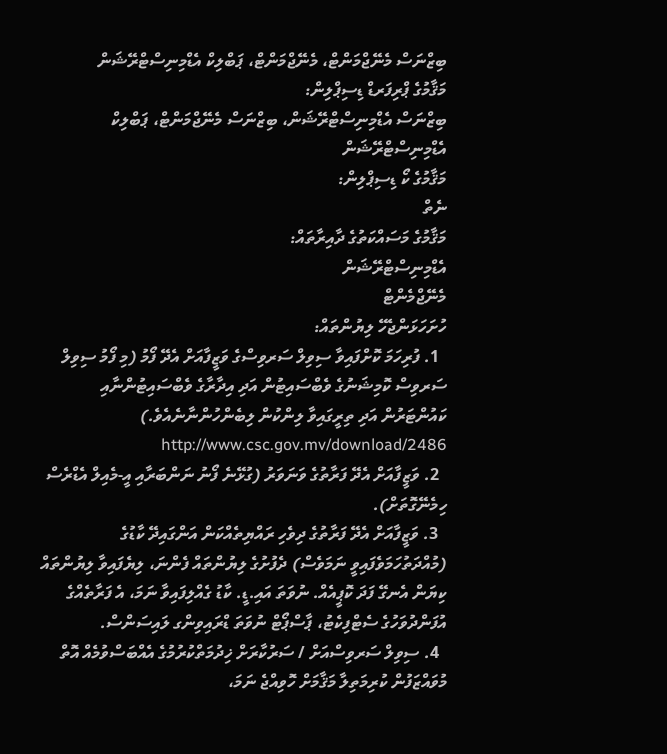ބިޒްނަސް މެނޭޖްމަންޓް، މެނޭޖްމަންޓް، ޕަބްލިކް އެޑްމިނިސްޓްރޭޝަން
މަޤާމުގެ ޕްރިފަރޑް ޑިސިޕްލިން:
ބިޒްނަސް އެޑްމިނިސްޓްރޭޝަން، ބިޒްނަސް މެނޭޖްމަންޓް، ޕަބްލިކް އެޑްމިނިސްޓްރޭޝަން
މަޤާމުގެ ކޯ ޑިސިޕްލިން:
ނެތް
މަޤާމުގެ މަސައްކަތުގެ ދާއިރާތައް:
އެޑްމިނިސްޓްރޭޝަން
މެނޭޖްމެންޓް
ހުށަހަޅަންޖެހޭ ލިޔުންތައް:
  1. ފުރިހަމަ ކޮށްފައިވާ ސިވިލް ސަރވިސްގެ ވަޒީފާއަށް އެދޭ ފޯމު (މި ފޯމު ސިވިލް ސަރވިސް ކޮމިޝަނުގެ ވެބްސައިޓުން އަދި އިދާރާގެ ވެބްސައިޓުންނާއި ކައުންޓަރުން އަދި ތިރީގައިވާ ލިންކުން ލިބެންހުންނާނެއެވެ.) http://www.csc.gov.mv/download/2486
  2. ވަޒީފާއަށް އެދޭ ފަރާތުގެ ވަނަވަރު (ގުޅޭނެ ފޯނު ނަންބަރާއި އީ-މެއިލް އެޑްރެސް ހިމެނޭގޮތަށް).
  3. ވަޒީފާއަށް އެދޭ ފަރާތުގެ ދިވެހި ރައްޔިތެއްކަން އަންގައިދޭ ކާޑުގެ (މުއްދަތުހަމަވެފައިވީ ނަމަވެސް) ދެފުށުގެ ލިޔުންތައް ފެންނަ، ލިޔެފައިވާ ލިޔުންތައް ކިޔަން އެނގޭ ފަދަ ކޮޕީއެއް. ނުވަތަ އައި.ޑީ. ކާޑު ގެއްލިފައިވާ ނަމަ، އެ ފަރާތެއްގެ އުފަންދުވަހުގެ ސެޓްފިކެޓު، ޕާސްޕޯޓް ނުވަތަ ޑްރައިވިންގ ލައިސަންސް.
  4. ސިވިލް ސަރވިސްއަށް / ސަރުކާރަށް ޚިދުމަތްކުރުމުގެ އެއްބަސްވުމެއް އޮތް މުވައްޒަފުން ކުރިމަތިލާ މަޤާމަށް ހޮވިއްޖެ ނަމަ،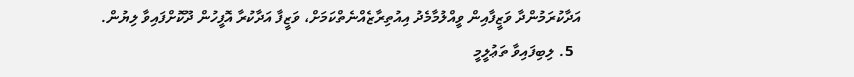އަދާކުރަމުންދާ ވަޒީފާއިން ވީއްލުމާމެދު އިއުތިރާޒެއްނެތްކަމަށް، ވަޒީފާ އަދާކުރާ އޮފީހުން ދޫކޮށްފައިވާ ލިޔުން.
  5. ލިބިފައިވާ ތަޢުލީމީ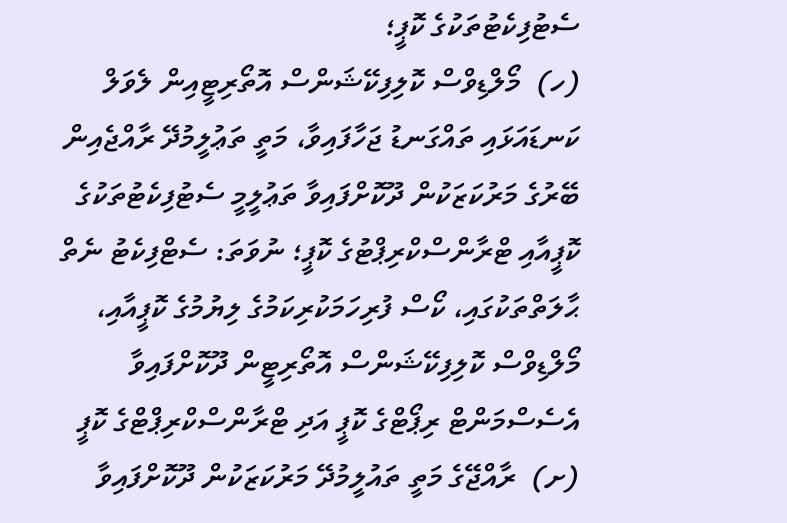ސެޓުފިކެޓުތަކުގެ ކޮޕީ؛
(ހ)  މޯލްޑިވްސް ކޮލިފިކޭޝަންސް އޮތޯރިޓީއިން ލެވަލް ކަނޑައަޅައި ތައްގަނޑު ޖަހާފައިވާ، މަތީ ތަޢުލީމުދޭ ރާއްޖެއިން ބޭރުގެ މަރުކަޒަކުން ދޫކޮށްފައިވާ ތަޢުލީމީ ސެޓުފިކެޓުތަކުގެ ކޮޕީއާއި ޓްރާންސްކްރިޕްޓުގެ ކޮޕީ؛ ނުވަތަ: ސެޓްފިކެޓު ނެތް ޙާލަތްތަކުގައި، ކޯސް ފުރިހަމަކުރިކަމުގެ ލިޔުމުގެ ކޮޕީއާއި، މޯލްޑިވްސް ކޮލިފިކޭޝަންސް އޮތޯރިޓީން ދޫކޮށްފައިވާ އެސެސްމަންޓް ރިޕޯޓްގެ ކޮޕީ އަދި ޓްރާންސްކްރިޕްޓްގެ ކޮޕީ
(ށ)  ރާއްޖޭގެ މަތީ ތައުލީމުދޭ މަރުކަޒަކުން ދޫކޮށްފައިވާ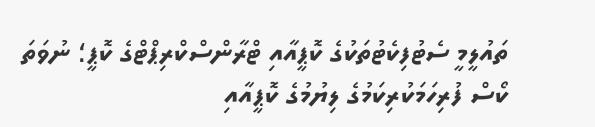ތައުލީމީ ސެޓުފިކެޓުތަކުގެ ކޮޕީއާއި ޓްރާންސްކްރިޕްޓްގެ ކޮޕީ؛ ނުވަތަ ކޯސް ފުރިހަމަކުރިކަމުގެ ލިޔުމުގެ ކޮޕީއާއި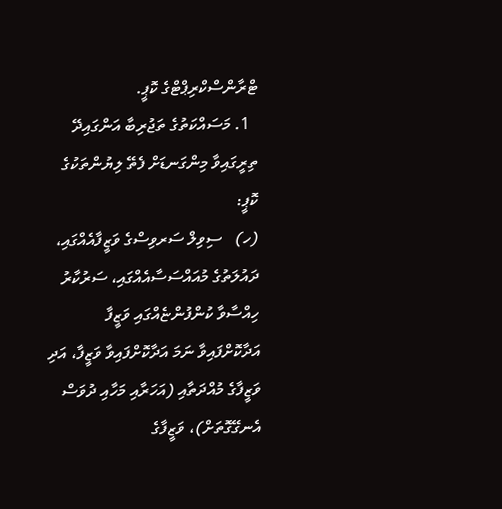ޓްރާންސްކްރިޕްޓްގެ ކޮޕީ.
  1. މަސައްކަތުގެ ތަޖުރިބާ އަންގައިދޭ ތިރީގައިވާ މިންގަނޑަށް ފެތޭ ލިޔުންތަކުގެ ކޮޕީ:
(ހ)   ސިވިލް ސަރވިސްގެ ވަޒީފާއެއްގައި، ދައުލަތުގެ މުއައްސަސާއެއްގައި، ސަރުކާރު ހިއްސާވާ ކުންފުންޏެއްގައި ވަޒީފާ އަދާކޮށްފައިވާ ނަމަ އަދާކޮށްފައިވާ ވަޒީފާ، އަދި ވަޒީފާގެ މުއްދަތާއި (އަހަރާއި މަހާއި ދުވަސް އެނގޭގޮތަށް)، ވަޒީފާގެ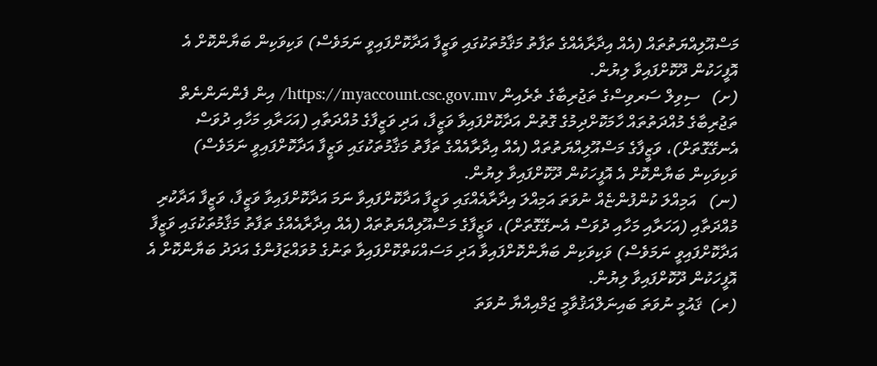މަސްއޫލިއްޔަތުތައް (އެއް އިދާރާއެއްގެ ތަފާތު މަޤާމުތަކުގައި ވަޒީފާ އަދާކޮށްފައިވީ ނަމަވެސް) ވަކިވަކިން ބަޔާންކޮށް އެ އޮފީހަކުން ދޫކޮށްފައިވާ ލިޔުން.
(ށ)   ސިވިލް ސަރވިސްގެ ތަޖުރިބާގެ ތެރެއިން https://myaccount.csc.gov.mv/ އިން ފެންނަންނެތް ތަޖުރިބާގެ މުއްދަތުތައް ހާމަކޮށްދިމުގެ ގޮތުން އަދާކޮށްފައިވާ ވަޒީފާ، އަދި ވަޒީފާގެ މުއްދަތާއި (އަހަރާއި މަހާއި ދުވަސް އެނގޭގޮތަށް)، ވަޒީފާގެ މަސްއޫލިއްޔަތުތައް (އެއް އިދާރާއެއްގެ ތަފާތު މަޤާމުތަކުގައި ވަޒީފާ އަދާކޮށްފައިވީ ނަމަވެސް) ވަކިވަކިން ބަޔާންކޮށް އެ އޮފީހަކުން ދޫކޮށްފައިވާ ލިޔުން.
(ނ)   އަމިއްލަ ކުންފުންޏެއް ނުވަތަ އަމިއްލަ އިދާރާއެއްގައި ވަޒީފާ އަދާކޮށްފައިވާ ނަމަ އަދާކޮށްފައިވާ ވަޒީފާ، ވަޒީފާ އަދާކުރި މުއްދަތާއި (އަހަރާއި މަހާއި ދުވަސް އެނގޭގޮތަށް)، ވަޒީފާގެ މަސްއޫލިއްޔަތުތައް (އެއް އިދާރާއެއްގެ ތަފާތު މަޤާމުތަކުގައި ވަޒީފާ އަދާކޮށްފައިވީ ނަމަވެސް) ވަކިވަކިން ބަޔާންކޮށްފައިވާ އަދި މަސައްކަތްކޮށްފައިވާ ތަނުގެ މުވައްޒަފުންގެ އަދަދު ބަޔާންކޮށް އެ އޮފީހަކުން ދޫކޮށްފައިވާ ލިޔުން.
(ރ)  ޤައުމީ ނުވަތަ ބައިނަލްއަޤުވާމީ ޖަމްއިއްޔާ ނުވަތަ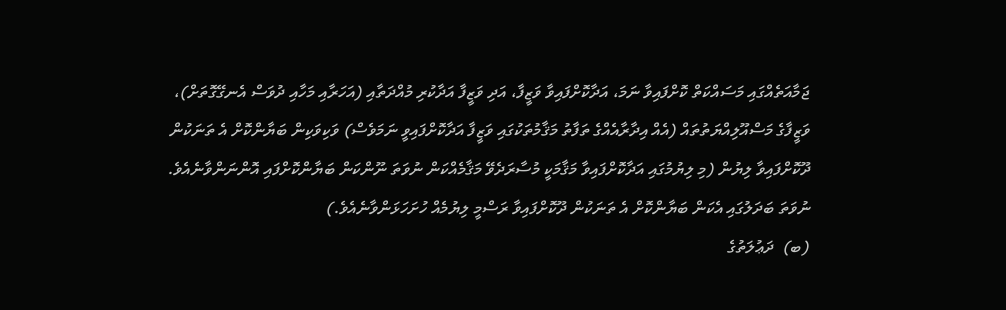ޖަމާއަތެއްގައި މަސައްކަތް ކޮށްފައިވާ ނަމަ، އަދާކޮށްފައިވާ ވަޒީފާ، އަދި ވަޒީފާ އަދާކުރި މުއްދަތާއި (އަހަރާއި މަހާއި ދުވަސް އެނގޭގޮތަށް)، ވަޒީފާގެ މަސްއޫލިއްޔަތުތައް (އެއް އިދާރާއެއްގެ ތަފާތު މަޤާމުތަކުގައި ވަޒީފާ އަދާކޮށްފައިވީ ނަމަވެސް) ވަކިވަކިން ބަޔާންކޮށް އެ ތަނަކުން ދޫކޮށްފައިވާ ލިޔުން (މި ލިޔުމުގައި އަދާކޮށްފައިވާ މަޤާމަކީ މުސާރަދެވޭ މަޤާމެއްކަން ނުވަތަ ނޫންކަން ބަޔާންކޮށްފައި އޮންނަންވާނެއެވެ. ނުވަތަ ބަދަލުގައި އެކަން ބަޔާންކޮށް އެ ތަނަކުން ދޫކޮށްފައިވާ ރަސްމީ ލިޔުމެއް ހުށަހަޅަންވާނެއެވެ.)
(ބ)  ދަޢުލަތުގެ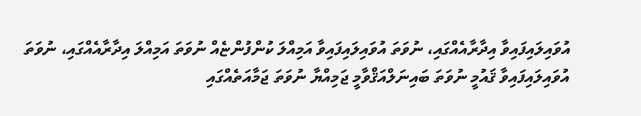އުވައިލައިފައިވާ އިދާރާއެއްގައި، ނުވަތަ އުވައިލައިފައިވާ އަމިއްލަ ކުންފުންޏެއް ނުވަތަ އަމިއްލަ އިދާރާއެއްގައި، ނުވަތަ އުވައިލައިފައިވާ ޤައުމީ ނުވަތަ ބައިނަލްއަޤްވާމީ ޖަމިއްޔާ ނުވަތަ ޖަމާއަތެއްގައި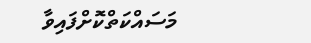މަސައްކަތްކޮށްފައިވާ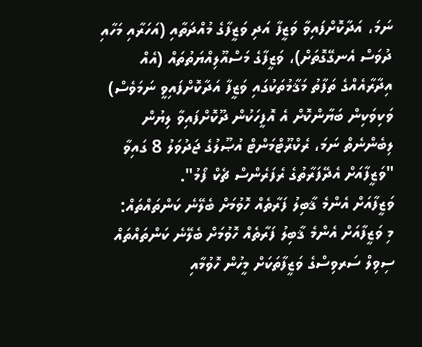ނަމަ، އަދާކޮށްފައިވާ ވަޒީފާ އަދި ވަޒީފާގެ މުއްދަތާއި (އަހަރާއި މަހާއި ދުވަސް އެނގޭގޮތަށް)، ވަޒީފާގެ މަސްއޫލިއްޔަތުތައް (އެއް އިދާރާއެއްގެ ތަފާތު މަޤާމުތަކުގައި ވަޒީފާ އަދާކޮށްފައިވީ ނަމަވެސް) ވަކިވަކިން ބަޔާންކޮށް އެ އޮފީހަކުން ދޫކޮށްފައިވާ ލިޔުން ލިބެންނެތް ނަމަ، ރެކްރޫޓްމަންޓް އުޞޫލުގެ ޖަދުވަލު 8 ގައިވާ "ވަޒީފާއަށް އެދޭފަރާތުގެ ރެފަރެންސް ޗެކް ފޯމު".
ވަޒީފާއަށް އެންމެ ޤާބިލު ފަރާތެއް ހޮވުމަށް ބެލޭނެ ކަންތައްތައް:
މި ވަޒީފާއަށް އެންމެ ޤާބިލު ފަރާތެއް ހޮވުމަށް ބެލޭނެ ކަންތައްތައް ސިވިލް ސަރވިސްގެ ވަޒީފާތަކަށް މީހުން ހޮވުމާއި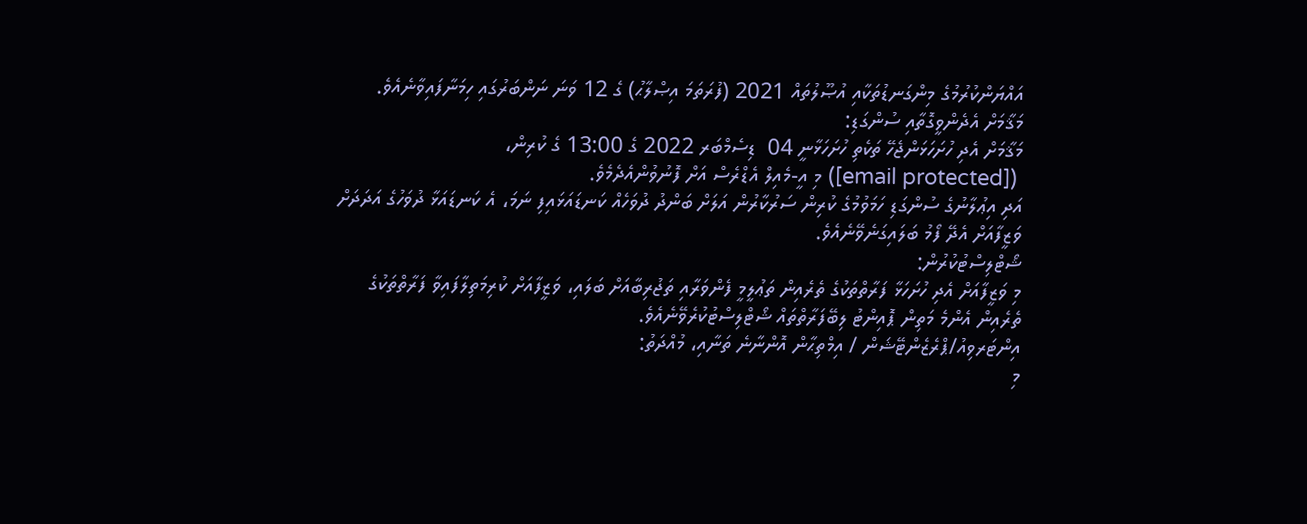އައްޔަންކުރުމުގެ މިންގަނޑުތަކާއި އުޞޫލުތައް 2021 (ފުރަތަމަ އިޞްލާޙު) ގެ 12 ވަނަ ނަންބަރުގައި ހިމަނާފައިވާނެއެވެ.
މަޤާމަށް އެދެންވީގޮތާއި ސުންގަޑި:
މަޤާމަށް އެދި ހުށަހަޅަންޖެހޭ ތަކެތި ހުށަހަޅާނީ 04  ޑިސެމްބަރ 2022 ގެ 13:00 ގެ ކުރިން،
 ([email protected]) މި އީ-މެއިލް އެޑްރެސް އަށް ފޮނުވުންއެދެމެވެ.
އަދި އިޢުލާނުގެ ސުންގަޑި ހަމަވުމުގެ ކުރިން ސަރުކާރުން އަލަށް ބަންދު ދުވަހެއް ކަނޑައަޅައިފި ނަމަ، އެ ކަނޑައަޅާ ދުވަހުގެ އަދަދަށް ވަޒީފާއަށް އެދޭ ފޯމު ބަލައިގަނެވޭނެއެވެ.
ޝޯޓްލިސްޓުކުރުން:
މި ވަޒީފާއަށް އެދި ހުށަހަޅާ ފަރާތްތަކުގެ ތެރެއިން ތަޢުލީމީ ފެންވަރާއި ތަޖުރިބާއަށް ބަލައި، ވަޒީފާއަށް ކުރިމަތިލާފައިވާ ފަރާތްތަކުގެ ތެރެއިން އެންމެ މަތިން ޕޮއިންޓު ލިބޭފަރާތްތައް ޝޯޓްލިސްޓުކުރެވޭނެއެވެ.
އިންޓަރވިއު/ޕްރެޒެންޓޭޝަން / އިމްތިޙާން އޮންނާނެ ތަނާއި، މުއްދަތު:
މި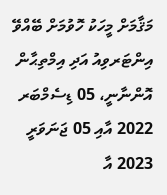މަޤާމަށް މީހަކު ހޮވުމަށް ބޭއްވޭ އިންޓަރވިއު އަދި އިމްތިޙާން އޮންނާނީ، 05 ޑިސެމްބަރ 2022 އާއި 05 ޖަނަވަރީ 2023 އާ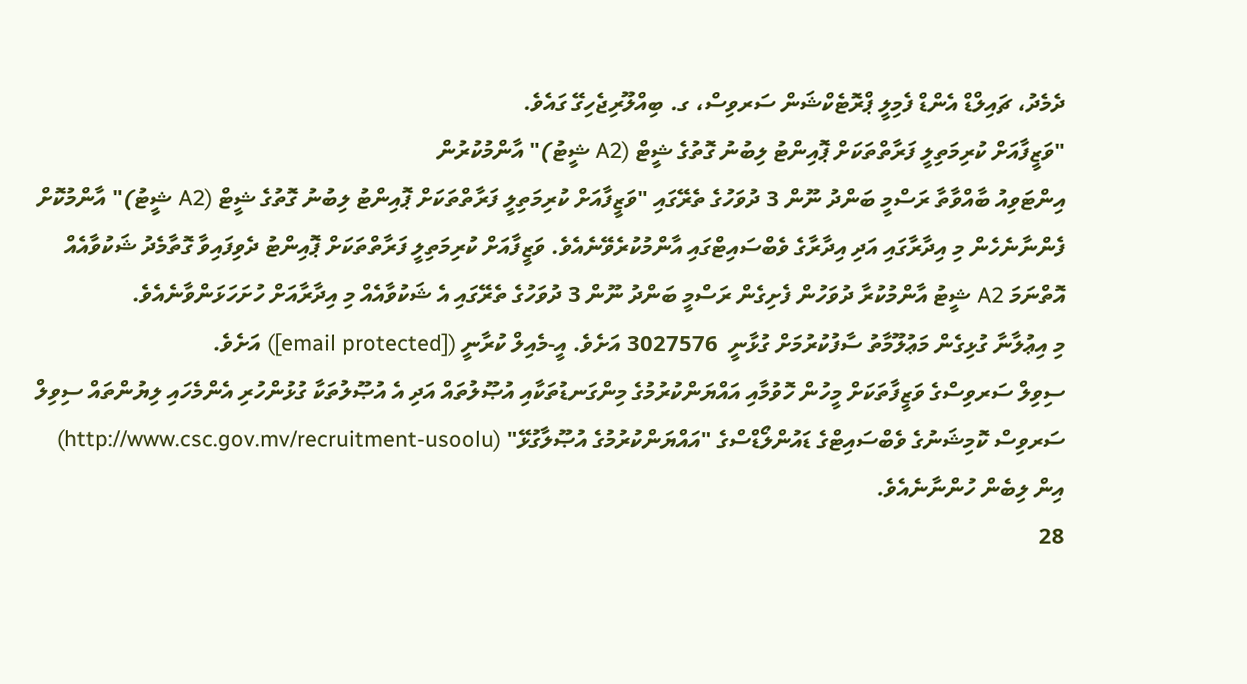ދެމެދު، ޗައިލްޑް އެންޑް ފެމިލީ ޕްރޮޓެކްޝަން ސަރވިސް، ގ. ބިއްލޫރިޖެހިގޭ ގައެވެ.
"ވަޒީފާއަށް ކުރިމަތިލީ ފަރާތްތަކަށް ޕޮއިންޓު ލިބުނު ގޮތުގެ ޝީޓް (A2 ޝީޓު)" އާންމުކުރުން
އިންޓަވިއު ބާއްވާތާ ރަސްމީ ބަންދު ނޫން 3 ދުވަހުގެ ތެރޭގައި "ވަޒީފާއަށް ކުރިމަތިލީ ފަރާތްތަކަށް ޕޮއިންޓު ލިބުނު ގޮތުގެ ޝީޓް (A2 ޝީޓު)" އާންމުކޮށް ފެންނާނެހެން މި އިދާރާގައި އަދި އިދާރާގެ ވެބްސައިޓްގައި އާންމުކުރެވޭނެއެވެ. ވަޒީފާއަށް ކުރިމަތިލީ ފަރާތްތަކަށް ޕޮއިންޓު ދެވިފައިވާ ގޮތާމެދު ޝަކުވާއެއް އޮތްނަމަ A2 ޝީޓު އާންމުކުރާ ދުވަހުން ފެށިގެން ރަސްމީ ބަންދު ނޫން 3 ދުވަހުގެ ތެރޭގައި އެ ޝަކުވާއެއް މި އިދާރާއަށް ހުށަހަޅަންވާނެއެވެ.
މި އިޢުލާނާ ގުޅިގެން މަޢުލޫމާތު ސާފުކުރުމަށް ގުޅާނީ  3027576 އަށެވެ. އީ-މެއިލް ކުރާނީ ([email protected]) އަށެވެ.
ސިވިލް ސަރވިސްގެ ވަޒީފާތަކަށް މީހުން ހޮވުމާއި އައްޔަންކުރުމުގެ މިންގަނޑުތަކާއި އުޞޫލުތައް އަދި އެ އުޞޫލުތަކާ ގުޅުންހުރި އެންމެހައި ލިޔުންތައް ސިވިލް ސަރވިސް ކޮމިޝަނުގެ ވެބްސައިޓްގެ ޑައުންލޯޑްސްގެ "އައްޔަންކުރުމުގެ އުޞޫލާގުޅޭ" (http://www.csc.gov.mv/recruitment-usoolu) އިން ލިބެން ހުންނާނެއެވެ.
28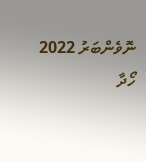ނޮވެންބަރު 2022
ހޯދާ